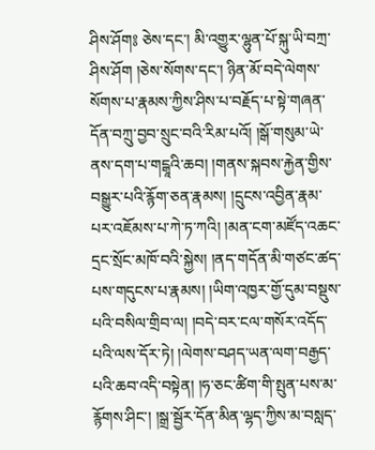ཤིས་ཤོག༔ ཅེས་དང་། མི་འགྱུར་ལྷུན་པོ་སྐུ་ཡི་བཀྲ་ཤིས་ཤོག །ཅེས་སོགས་དང་། ཉིན་མོ་བདེ་ལེགས་སོགས་པ་རྣམས་ཀྱིས་ཤིས་པ་བརྗོད་པ་སྟེ་གཞན་དོན་བཀྲུ་བྱབ་སྲུང་བའི་རིམ་པའོ། །སྒོ་གསུམ་ཡེ་ནས་དག་པ་གངྒཱའི་ཆབ། །གནས་སྐབས་རྐྱེན་གྱིས་བསྒྱུར་པའི་རྙོག་ཅན་རྣམས། །དྲུངས་འབྱིན་རྣམ་པར་འཇོམས་པ་ཀེ་ཏ་ཀའི། །མན་ངག་མཛོད་འཆང་དྲང་སྲོང་མཁོ་བའི་སྐྱེས། །ནད་གདོན་མི་གཙང་ཚད་པས་གདུངས་པ་རྣམས། །ཡིག་འཁྱར་གྱོ་དུམ་བསྡུས་པའི་བསིལ་གྲིབ་ལ། །བདེ་བར་ངལ་གསོར་འདོད་པའི་ལས་དོར་ཏེ། །ལེགས་བཤད་ཡན་ལག་བརྒྱད་པའི་ཆབ་འདི་བསྟེན། །ཧ་ཅང་ཚིག་གི་སྤུན་པས་མ་རྙོགས་ཤིང་། །སྒྲ་སྦྱོར་དོན་མིན་ལྷད་ཀྱིས་མ་བསླད་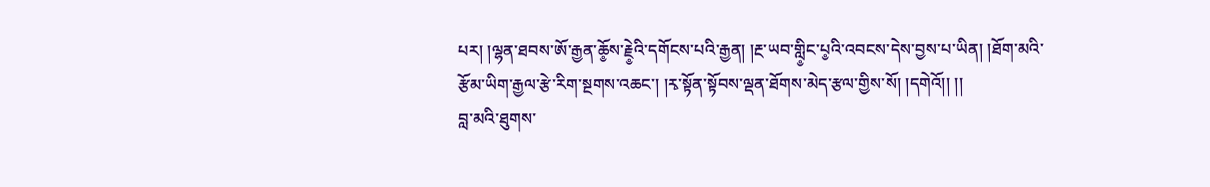པར། །ལྷན་ཐབས་ཨོ་རྒྱན་ཆོ༵ས་རྗེ༵འི་དགོངས་པའི་རྒྱན། །རྔ་ཡབ་གླི༵ང་པ༵འི་འབངས་དེས་བྱས་པ་ཡིན། །ཐོག་མའི་རྩོམ་ཡིག་རྒྱལ་རྩེ་རིག་སྔགས་འཆང་། །རྭ་སྟོན་སྟོབས་ལྡན་ཐོགས་མེད་རྩལ་གྱིས་སོ། །དགེའོ།། །།
བླ་མའི་ཐུགས་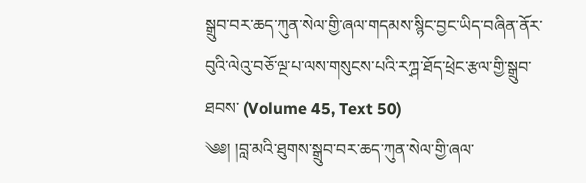སྒྲུབ་བར་ཆད་ཀུན་སེལ་གྱི་ཞལ་གདམས་སྙིང་བྱང་ཡིད་བཞིན་ནོར་བུའི་ལེའུ་བཅོ་ལྔ་པ་ལས་གསུངས་པའི་རཀྴ་ཐོད་ཕྲེང་རྩལ་གྱི་སྒྲུབ་ཐབས་ (Volume 45, Text 50)
༄༅། །བླ་མའི་ཐུགས་སྒྲུབ་བར་ཆད་ཀུན་སེལ་གྱི་ཞལ་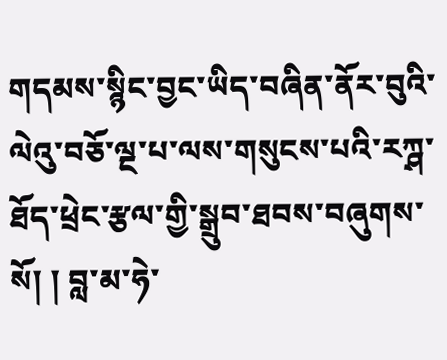གདམས་སྙིང་བྱང་ཡིད་བཞིན་ནོར་བུའི་ལེའུ་བཅོ་ལྔ་པ་ལས་གསུངས་པའི་རཀྴ་ཐོད་ཕྲེང་རྩལ་གྱི་སྒྲུབ་ཐབས་བཞུགས་སོ། ། བླ་མ་ཧེ་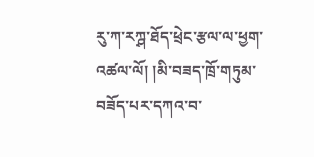རུ་ཀ་རཀྴ་ཐོད་ཕྲེང་རྩལ་ལ་ཕྱག་འཚལ་ལོ། །མི་བཟད་ཁྲོ་གཏུམ་བཟོད་པར་དཀའ་བ་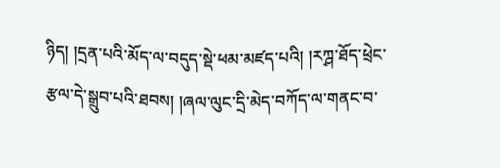ཉིད། །དྲན་པའི་མོད་ལ་བདུད་སྡེ་ཕམ་མཛད་པའི། །རཀྴ་ཐོད་ཕྲེང་རྩལ་དེ་སྒྲུབ་པའི་ཐབས། །ཞལ་ལུང་དྲི་མེད་བཀོད་ལ་གནང་བ་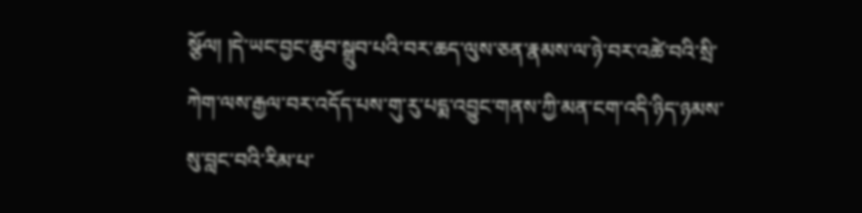སྩོལ། །དེ་ཡང་བྱང་ཆུབ་སྒྲུབ་པའི་བར་ཆད་ལུས་ཅན་རྣམས་ལ་ཉེ་བར་འཚེ་བའི་སྲི་ཀེག་ལས་རྒྱལ་བར་འདོད་པས་གུ་རུ་པདྨ་འབྱུང་གནས་ཀྱི་མན་ངག་འདི་ཉིད་ཉམས་སུ་བླང་བའི་རིམ་པ་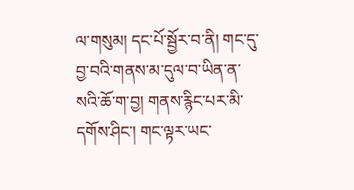ལ་གསུམ། དང་པོ་སྦྱོར་བ་ནི། གང་དུ་བྱ་བའི་གནས་མ་དུལ་བ་ཡིན་ན་སའི་ཆོ་ག་བྱ། གནས་རྙིང་པར་མི་དགོས་ཤིང་། གང་ལྟར་ཡང་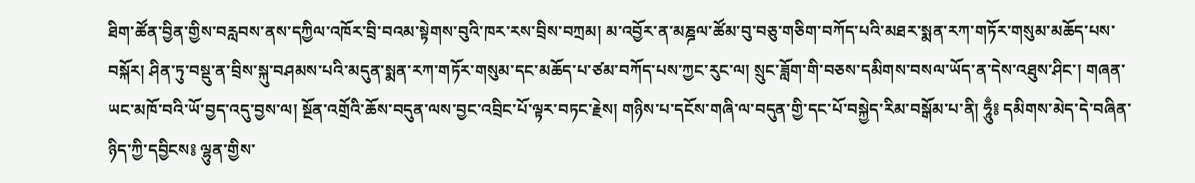ཐིག་ཚོན་བྱིན་གྱིས་བརླབས་ནས་དཀྱིལ་འཁོར་བྲི་བའམ་སྟེགས་བུའི་ཁར་རས་བྲིས་བཀྲམ། མ་འབྱོར་ན་མཎྜལ་ཚོམ་བུ་བཅུ་གཅིག་བཀོད་པའི་མཐར་སྨན་རཀ་གཏོར་གསུམ་མཆོད་པས་བསྐོར། ཤིན་ཏུ་བསྡུ་ན་བྲིས་སྐུ་བཤམས་པའི་མདུན་སྨན་རཀ་གཏོར་གསུམ་དང་མཆོད་པ་ཙམ་བཀོད་པས་ཀྱང་རུང་ལ། སྲུང་ཟློག་གི་བཅས་དམིགས་བསལ་ཡོད་ན་དེས་འཐུས་ཤིང་། གཞན་ཡང་མཁོ་བའི་ཡོ་བྱད་འདུ་བྱས་ལ། སྔོན་འགྲོའི་ཆོས་བདུན་ལས་བྱང་འབྲིང་པོ་ལྟར་བཏང་རྗེས། གཉིས་པ་དངོས་གཞི་ལ་བདུན་གྱི་དང་པོ་བསྐྱེད་རིམ་བསྒོམ་པ་ནི། ཧཱུྃ༔ དམིགས་མེད་དེ་བཞིན་ཉིད་ཀྱི་དབྱིངས༔ ལྷུན་གྱིས་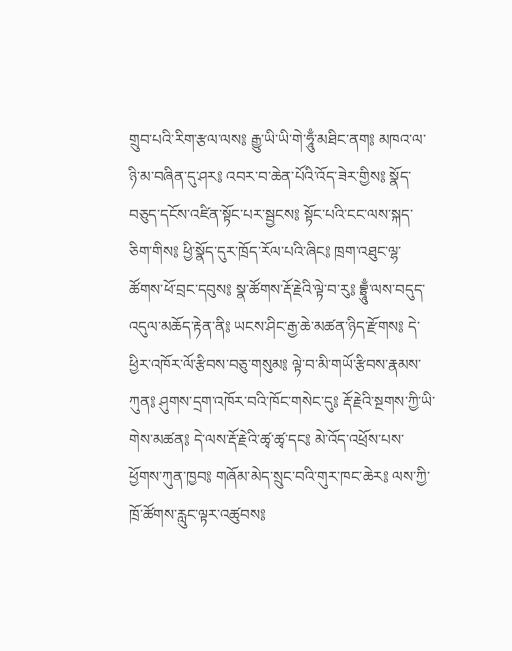གྲུབ་པའི་རིག་རྩལ་ལས༔ རྒྱུ་ཡི་ཡི་གེ་ཧཱུྃ་མཐིང་ནག༔ མཁའ་ལ་ཉི་མ་བཞིན་དུ་ཤར༔ འབར་བ་ཆེན་པོའི་འོད་ཟེར་གྱིས༔ སྣོད་བཅུད་དངོས་འཛིན་སྟོང་པར་སྦྱངས༔ སྟོང་པའི་ངང་ལས་སྐད་ཅིག་གིས༔ ཕྱི་སྣོད་དུར་ཁྲོད་རོལ་པའི་ཞིང༔ ཁྲག་འཐུང་ལྷ་ཚོགས་ཕོ་བྲང་དབུས༔ སྣ་ཚོགས་རྡོ་རྗེའི་ལྟེ་བ་རུ༔ བྷྲཱུྃ་ལས་བདུད་འདུལ་མཆོད་རྟེན་ནི༔ ཡངས་ཤིང་རྒྱ་ཆེ་མཚན་ཉིད་རྫོགས༔ དེ་ཕྱིར་འཁོར་ལོ་རྩིབས་བཅུ་གསུམ༔ ལྟེ་བ་མི་གཡོ་རྩིབས་རྣམས་ཀུན༔ ཤུགས་དྲག་འཁོར་བའི་ཁོང་གསེང་དུ༔ རྡོ་རྗེའི་སྔགས་ཀྱི་ཡི་གེས་མཚན༔ དེ་ལས་རྡོ་རྗེའི་ཚྭ་ཚྭ་དང༔ མེ་འོད་འཕྲོས་པས་ཕྱོགས་ཀུན་ཁྱབ༔ གཞོམ་མེད་སྲུང་བའི་གུར་ཁང་ཆེར༔ ལས་ཀྱི་ཁྲོ་ཚོགས་རླུང་ལྟར་འཚུབས༔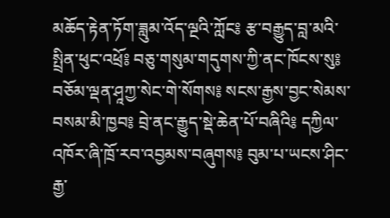མཆོད་རྟེན་ཏོག་ཟླུམ་འོད་ལྔའི་ཀློང༔ རྩ་བརྒྱུད་བླ་མའི་སྤྲིན་ཕུང་འཕྲོ༔ བཅུ་གསུམ་གདུགས་ཀྱི་ནང་ཁོངས་སུ༔ བཅོམ་ལྡན་ཤཱཀྱ་སེང་གེ་སོགས༔ སངས་རྒྱས་བྱང་སེམས་བསམ་མི་ཁྱབ༔ བྲེ་ནང་རྒྱུད་སྡེ་ཆེན་པོ་བཞིའི༔ དཀྱིལ་འཁོར་ཞི་ཁྲོ་རབ་འབྱམས་བཞུགས༔ བུམ་པ་ཡངས་ཤིང་རྒྱ་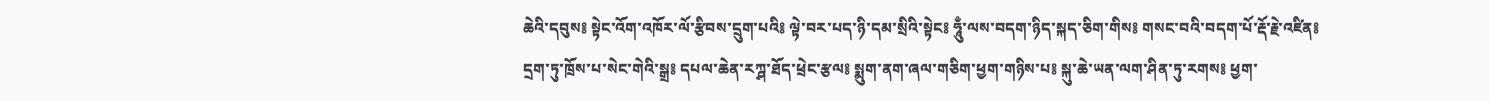ཆེའི་དབུས༔ སྟེང་འོག་འཁོར་ལོ་རྩིབས་དྲུག་པའི༔ ལྟེ་བར་པད་ཉི་དམ་སྲིའི་སྟེང༔ ཧཱུྃ་ལས་བདག་ཉིད་སྐད་ཅིག་གིས༔ གསང་བའི་བདག་པོ་རྡོ་རྗེ་འཛིན༔ དྲག་ཏུ་ཁྲོས་པ་སེང་གེའི་སྒྲ༔ དཔལ་ཆེན་རཀྴ་ཐོད་ཕྲེང་རྩལ༔ སྨུག་ནག་ཞལ་གཅིག་ཕྱག་གཉིས་པ༔ སྐུ་ཆེ་ཡན་ལག་ཤིན་ཏུ་རགས༔ ཕྱག་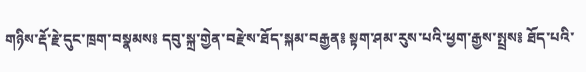གཉིས་རྡོ་རྗེ་དུང་ཁྲག་བསྣམས༔ དབུ་སྐྲ་གྱེན་བརྫེས་ཐོད་སྐམ་བརྒྱན༔ སྟག་ཤམ་རུས་པའི་ཕྱག་རྒྱས་སྤྲས༔ ཐོད་པའི་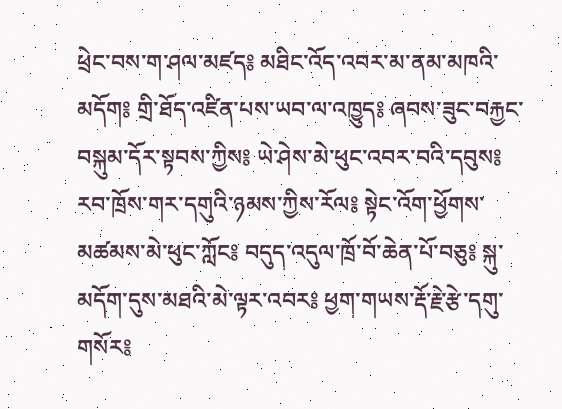ཕྲེང་བས་ག་ཤལ་མཛད༔ མཐིང་འོད་འབར་མ་ནམ་མཁའི་མདོག༔ གྲི་ཐོད་འཛིན་པས་ཡབ་ལ་འཁྱུད༔ ཞབས་ཟུང་བརྐྱང་བསྐུམ་དོར་སྟབས་ཀྱིས༔ ཡེ་ཤེས་མེ་ཕུང་འབར་བའི་དབུས༔ རབ་ཁྲོས་གར་དགུའི་ཉམས་ཀྱིས་རོལ༔ སྟེང་འོག་ཕྱོགས་མཚམས་མེ་ཕུང་ཀློང༔ བདུད་འདུལ་ཁྲོ་བོ་ཆེན་པོ་བཅུ༔ སྐུ་མདོག་དུས་མཐའི་མེ་ལྟར་འབར༔ ཕྱག་གཡས་རྡོ་རྗེ་རྩེ་དགུ་གསོར༔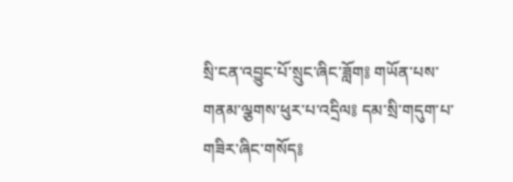སྲི་ངན་འབྱུང་པོ་སྲུང་ཞིང་ཟློག༔ གཡོན་པས་གནམ་ལྕགས་ཕུར་པ་འདྲིལ༔ དམ་སྲི་གདུག་པ་གཟིར་ཞིང་གསོད༔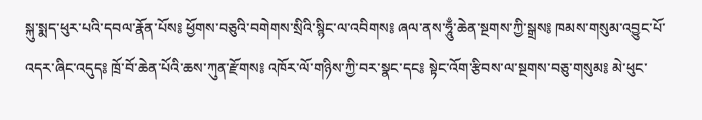སྐུ་སྨད་ཕུར་པའི་དབལ་རྣོན་པོས༔ ཕྱོགས་བཅུའི་བགེགས་སྲིའི་སྙིང་ལ་འབིགས༔ ཞལ་ནས་ཧཱུྃ་ཆེན་སྔགས་ཀྱི་སྒྲས༔ ཁམས་གསུམ་འབྱུང་པོ་འདར་ཞིང་འདུད༔ ཁྲོ་བོ་ཆེན་པོའི་ཆས་ཀུན་རྫོགས༔ འཁོར་ལོ་གཉིས་ཀྱི་བར་སྣང་དང༔ སྟེང་འོག་རྩིབས་ལ་སྔགས་བཅུ་གསུམ༔ མེ་ཕུང་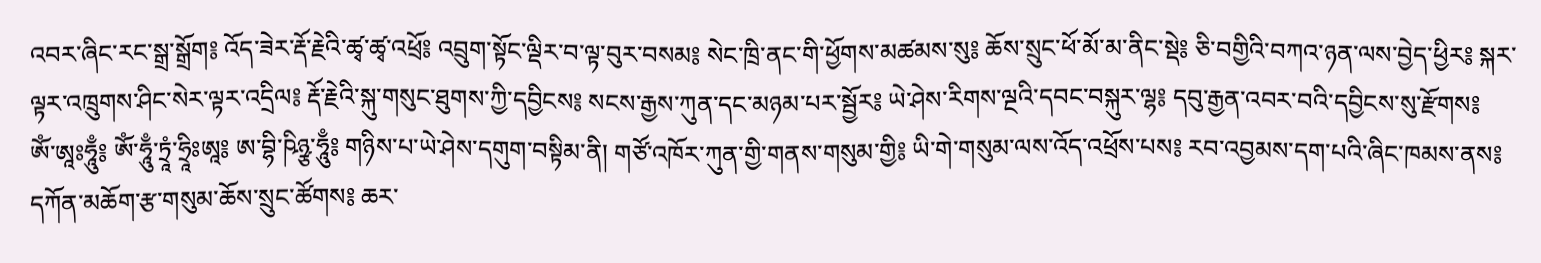འབར་ཞིང་རང་སྒྲ་སྒྲོག༔ འོད་ཟེར་རྡོ་རྗེའི་ཚྭ་ཚྭ་འཕྲོ༔ འབྲུག་སྟོང་ལྡིར་བ་ལྟ་བུར་བསམ༔ སེང་ཁྲི་ནང་གི་ཕྱོགས་མཚམས་སུ༔ ཆོས་སྲུང་ཕོ་མོ་མ་ནིང་སྡེ༔ ཅི་བགྱིའི་བཀའ་ཉན་ལས་བྱེད་ཕྱིར༔ སྐར་ལྟར་འཁྲུགས་ཤིང་སེར་ལྟར་འདྲིལ༔ རྡོ་རྗེའི་སྐུ་གསུང་ཐུགས་ཀྱི་དབྱིངས༔ སངས་རྒྱས་ཀུན་དང་མཉམ་པར་སྦྱོར༔ ཡེ་ཤེས་རིགས་ལྔའི་དབང་བསྐུར་ལྷ༔ དབུ་རྒྱན་འབར་བའི་དབྱིངས་སུ་རྫོགས༔ ཨོཾ་ཨཱཿཧཱུྃ༔ ཨོཾ་ཧཱུྃ་ཏྲཱཾ་ཧྲཱིཿཨཱ༔ ཨ་བྷི་ཥིཉྩ་ཧཱུྃ༔ གཉིས་པ་ཡེ་ཤེས་དགུག་བསྟིམ་ནི། གཙོ་འཁོར་ཀུན་གྱི་གནས་གསུམ་གྱི༔ ཡི་གེ་གསུམ་ལས་འོད་འཕྲོས་པས༔ རབ་འབྱམས་དག་པའི་ཞིང་ཁམས་ནས༔ དཀོན་མཆོག་རྩ་གསུམ་ཆོས་སྲུང་ཚོགས༔ ཆར་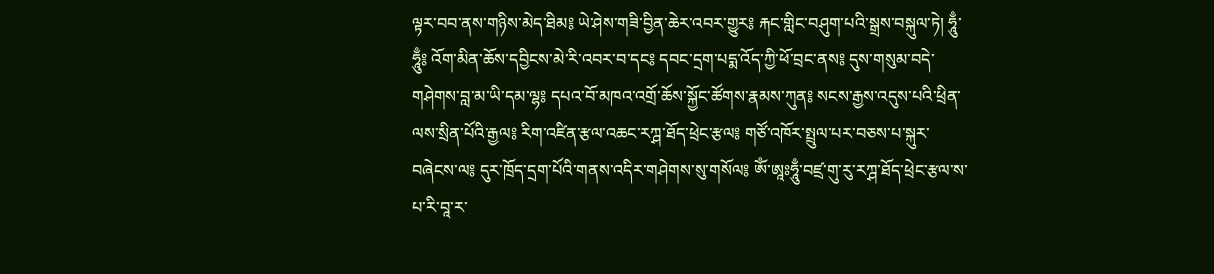ལྟར་བབ་ནས་གཉིས་མེད་ཐིམ༔ ཡེ་ཤེས་གཟི་བྱིན་ཆེར་འབར་གྱུར༔ རྐང་གླིང་བཤུག་པའི་སྒྲས་བསྐུལ་ཏེ། ཧཱུྃ་ཧཱུྃ༔ འོག་མིན་ཆོས་དབྱིངས་མེ་རི་འབར་བ་དང༔ དབང་དྲག་པདྨ་འོད་ཀྱི་ཕོ་བྲང་ནས༔ དུས་གསུམ་བདེ་གཤེགས་བླ་མ་ཡི་དམ་ལྷ༔ དཔའ་བོ་མཁའ་འགྲོ་ཆོས་སྐྱོང་ཚོགས་རྣམས་ཀུན༔ སངས་རྒྱས་འདུས་པའི་ཕྲིན་ལས་སྲིན་པོའི་རྒྱལ༔ རིག་འཛིན་རྩལ་འཆང་རཀྴ་ཐོད་ཕྲེང་རྩལ༔ གཙོ་འཁོར་སྤྲུལ་པར་བཅས་པ་སྐུར་བཞེངས་ལ༔ དུར་ཁྲོད་དྲག་པོའི་གནས་འདིར་གཤེགས་སུ་གསོལ༔ ཨོཾ་ཨཱཿཧཱུྃ་བཛྲ་གུ་རུ་རཀྴ་ཐོད་ཕྲེང་རྩལ་ས་པ་རི་བཱ་ར་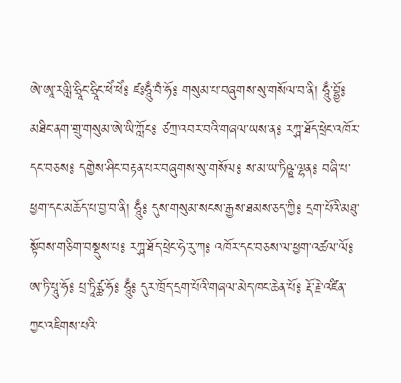ཨེ་ཨཱ་རལླི་ཧྲཱིང་ཧྲཱིང་ཕེཾ་ཕེཾ༔ ཛཿཧཱུྃ་བཾ་ཧོ༔ གསུམ་པ་བཞུགས་སུ་གསོལ་བ་ནི། ཧཱུྃ་བྷྱོ༔ མཐིང་ནག་གྲུ་གསུམ་ཨེ་ཡི་ཀློང༔ ཙཀྲ་འབར་བའི་གཞལ་ཡས་ན༔ རཀྴ་ཐོད་ཕྲེང་འཁོར་དང་བཅས༔ དགྱེས་ཤིང་བརྟན་པར་བཞུགས་སུ་གསོལ༔ ས་མ་ཡ་ཏིཥྛ་ལྷན༔ བཞི་པ་ཕྱག་དང་མཆོད་པ་བྱ་བ་ནི། ཧཱུྃ༔ དུས་གསུམ་སངས་རྒྱས་ཐམས་ཅད་ཀྱི༔ དྲག་པོའི་མཐུ་སྟོབས་གཅིག་བསྡུས་པ༔ རཀྴ་ཐོད་ཕྲེང་ཧེ་རུ་ཀ༔ འཁོར་དང་བཅས་ལ་ཕྱག་འཚལ་ལོ༔ ཨ་ཏི་པཱུ་ཧོ༔ པྲ་ཏཱིཙྪ་ཧོ༔ ཧཱུྃ༔ དུར་ཁྲོད་དྲག་པོའི་གཞལ་མེད་ཁང་ཆེན་པོ༔ རྡོ་རྗེ་འཛིན་ཀྱང་འཇིགས་པའི་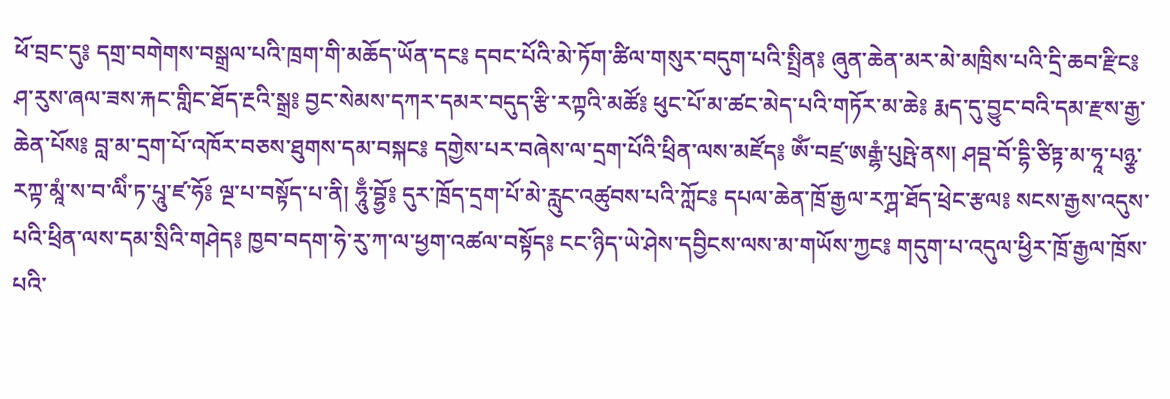ཕོ་བྲང་དུ༔ དགྲ་བགེགས་བསྒྲལ་པའི་ཁྲག་གི་མཆོད་ཡོན་དང༔ དབང་པོའི་མེ་ཏོག་ཚིལ་གསུར་བདུག་པའི་སྤྲིན༔ ཞུན་ཆེན་མར་མེ་མཁྲིས་པའི་དྲི་ཆབ་རྫིང༔ ཤ་རུས་ཞལ་ཟས་རྐང་གླིང་ཐོད་རྔའི་སྒྲ༔ བྱང་སེམས་དཀར་དམར་བདུད་རྩི་རཀྟའི་མཚོ༔ ཕུང་པོ་མ་ཚང་མེད་པའི་གཏོར་མ་ཆེ༔ རྨད་དུ་བྱུང་བའི་དམ་རྫས་རྒྱ་ཆེན་པོས༔ བླ་མ་དྲག་པོ་འཁོར་བཅས་ཐུགས་དམ་བསྐང༔ དགྱེས་པར་བཞེས་ལ་དྲག་པོའི་ཕྲིན་ལས་མཛོད༔ ཨོཾ་བཛྲ་ཨརྒྷཾ་པུཥྤེ་ནས། ཤབྡ་བོ་དྷི་ཙིཏྟ་མ་ཧཱ་པཉྩ་རཀྟ་མཱཾ་ས་བ་ལིཾ་ཏ་པཱུ་ཛ་ཧོ༔ ལྔ་པ་བསྟོད་པ་ནི། ཧཱུྃ་བྷྱོ༔ དུར་ཁྲོད་དྲག་པོ་མེ་རླུང་འཚུབས་པའི་ཀློང༔ དཔལ་ཆེན་ཁྲོ་རྒྱལ་རཀྴ་ཐོད་ཕྲེང་རྩལ༔ སངས་རྒྱས་འདུས་པའི་ཕྲིན་ལས་དམ་སྲིའི་གཤེད༔ ཁྱབ་བདག་ཧེ་རུ་ཀ་ལ་ཕྱག་འཚལ་བསྟོད༔ ངང་ཉིད་ཡེ་ཤེས་དབྱིངས་ལས་མ་གཡོས་ཀྱང༔ གདུག་པ་འདུལ་ཕྱིར་ཁྲོ་རྒྱལ་ཁྲོས་པའི་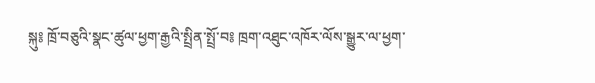སྐུ༔ ཁྲོ་བཅུའི་སྣང་ཚུལ་ཕྱག་རྒྱའི་སྤྲིན་སྤྲོ་བ༔ ཁྲག་འཐུང་འཁོར་ལོས་སྒྱུར་ལ་ཕྱག་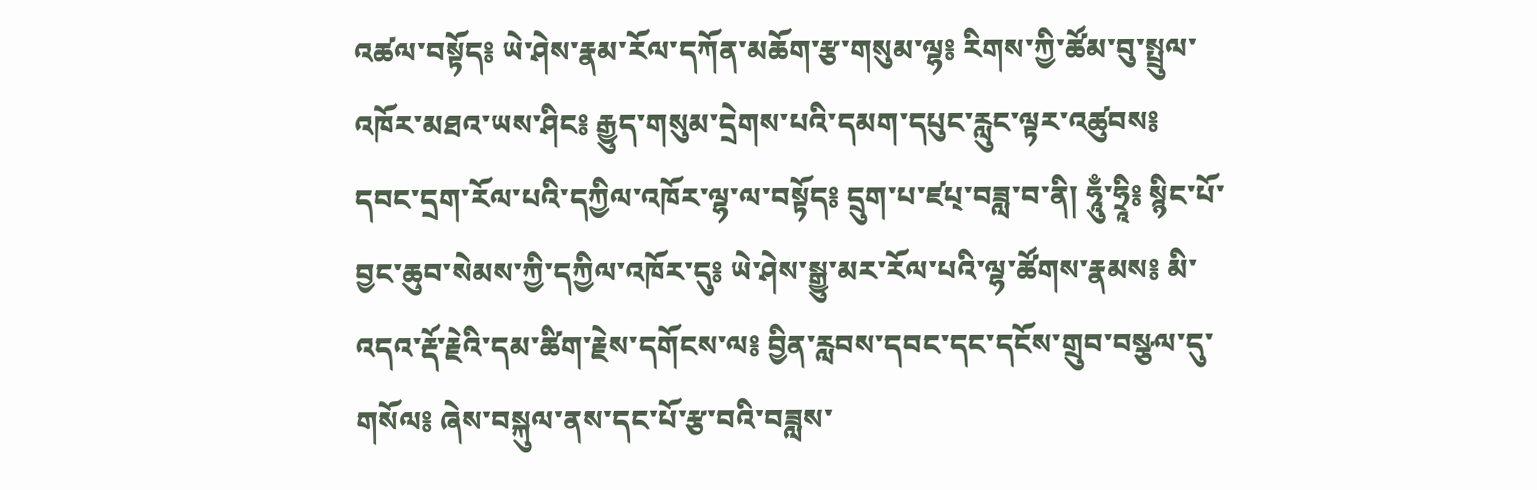འཚལ་བསྟོད༔ ཡེ་ཤེས་རྣམ་རོལ་དཀོན་མཆོག་རྩ་གསུམ་ལྷ༔ རིགས་ཀྱི་ཚོམ་བུ་སྤྲུལ་འཁོར་མཐའ་ཡས་ཤིང༔ རྒྱུད་གསུམ་དྲེགས་པའི་དམག་དཔུང་རླུང་ལྟར་འཚུབས༔ དབང་དྲག་རོལ་པའི་དཀྱིལ་འཁོར་ལྷ་ལ་བསྟོད༔ དྲུག་པ་ཛཔ྄་བཟླ་བ་ནི། ཧཱུྃ་ཧྲཱི༔ སྙིང་པོ་བྱང་ཆུབ་སེམས་ཀྱི་དཀྱིལ་འཁོར་དུ༔ ཡེ་ཤེས་སྒྱུ་མར་རོལ་པའི་ལྷ་ཚོགས་རྣམས༔ མི་འདའ་རྡོ་རྗེའི་དམ་ཚིག་རྗེས་དགོངས་ལ༔ བྱིན་རླབས་དབང་དང་དངོས་གྲུབ་བསྩལ་དུ་གསོལ༔ ཞེས་བསྐུལ་ནས་དང་པོ་རྩ་བའི་བཟླས་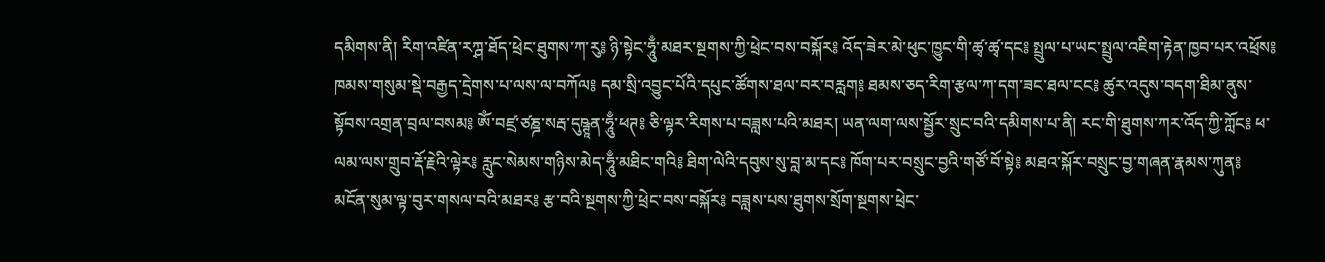དམིགས་ནི། རིག་འཛིན་རཀྴ་ཐོད་ཕྲེང་ཐུགས་ཀ་རུ༔ ཉི་སྟེང་ཧཱུྃ་མཐར་སྔགས་ཀྱི་ཕྲེང་བས་བསྐོར༔ འོད་ཟེར་མེ་ཕུང་ཁྱུང་གི་ཚྭ་ཚྭ་དང༔ སྤྲུལ་པ་ཡང་སྤྲུལ་འཇིག་རྟེན་ཁྱབ་པར་འཕྲོས༔ ཁམས་གསུམ་སྡེ་བརྒྱད་དྲེགས་པ་ལས་ལ་བཀོལ༔ དམ་སྲི་འབྱུང་པོའི་དཔུང་ཚོགས་ཐལ་བར་བརླག༔ ཐམས་ཅད་རིག་རྩལ་ཀ་དག་ཟང་ཐལ་ངང༔ ཚུར་འདུས་བདག་ཐིམ་ནུས་སྟོབས་འགྲན་བྲལ་བསམ༔ ཨོཾ་བཛྲ་ཙཎྜ་སརྦ་དུཥྚཱན་ཧཱུྃ་ཕཊ༔ ཅི་ལྟར་རིགས་པ་བཟླས་པའི་མཐར། ཡན་ལག་ལས་སྦྱོར་སྲུང་བའི་དམིགས་པ་ནི། རང་གི་ཐུགས་ཀར་འོད་ཀྱི་ཀློང༔ ཕ་ལམ་ལས་གྲུབ་རྡོ་རྗེའི་ལྟེར༔ རླུང་སེམས་གཉིས་མེད་ཧཱུྃ་མཐིང་གའི༔ ཐིག་ལེའི་དབུས་སུ་བླ་མ་དང༔ ཁོག་པར་བསྲུང་བྱའི་གཙོ་བོ་སྟེ༔ མཐའ་སྐོར་བསྲུང་བྱ་གཞན་རྣམས་ཀུན༔ མངོན་སུམ་ལྟ་བུར་གསལ་བའི་མཐར༔ རྩ་བའི་སྔགས་ཀྱི་ཕྲེང་བས་བསྐོར༔ བཟླས་པས་ཐུགས་སྲོག་སྔགས་ཕྲེང་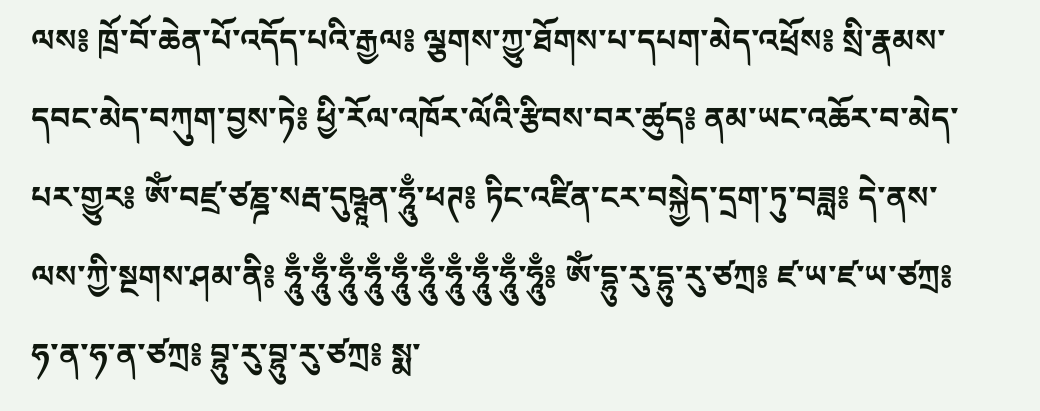ལས༔ ཁྲོ་བོ་ཆེན་པོ་འདོད་པའི་རྒྱལ༔ ལྕགས་ཀྱུ་ཐོགས་པ་དཔག་མེད་འཕྲོས༔ སྲི་རྣམས་དབང་མེད་བཀུག་བྱས་ཏེ༔ ཕྱི་རོལ་འཁོར་ལོའི་རྩིབས་བར་ཚུད༔ ནམ་ཡང་འཆོར་བ་མེད་པར་གྱུར༔ ཨོཾ་བཛྲ་ཙཎྜ་སརྦ་དུཥྚཱན་ཧཱུྃ་ཕཊ༔ ཏིང་འཛིན་ངར་བསྐྱེད་དྲག་ཏུ་བཟླ༔ དེ་ནས་ལས་ཀྱི་སྔགས་ཤམ་ནི༔ ཧཱུྃ་ཧཱུྃ་ཧཱུྃ་ཧཱུྃ་ཧཱུྃ་ཧཱུྃ་ཧཱུྃ་ཧཱུྃ་ཧཱུྃ་ཧཱུྃ༔ ཨོཾ་དྷུ་རུ་དྷུ་རུ་ཙཀྲ༔ ཛ་ཡ་ཛ་ཡ་ཙཀྲ༔ ཧ་ན་ཧ་ན་ཙཀྲ༔ བྷུ་རུ་བྷུ་རུ་ཙཀྲ༔ སྨ་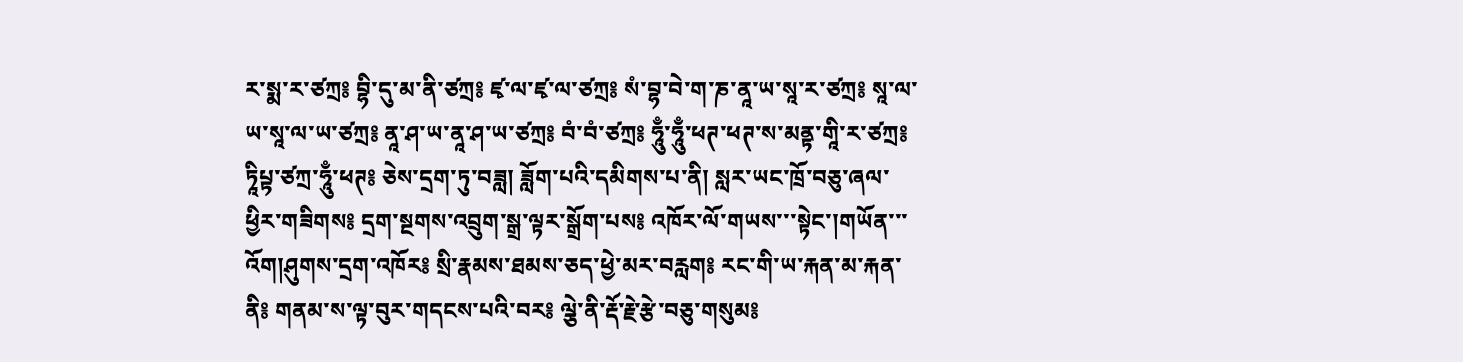ར་སྨ་ར་ཙཀྲ༔ བྷི་དུ་མ་ནི་ཙཀྲ༔ ཛྭ་ལ་ཛྭ་ལ་ཙཀྲ༔ སཾ་བྷ་བེ་ག་ཎ་ནཱ་ཡ་སཱ་ར་ཙཀྲ༔ སཱ་ལ་ཡ་སཱ་ལ་ཡ་ཙཀྲ༔ ནཱ་ཤ་ཡ་ནཱ་ཤ་ཡ་ཙཀྲ༔ བཾ་བཾ་ཙཀྲ༔ ཧཱུྃ་ཧཱུྃ་ཕཊ་ཕཊ་ས་མནྟ་གཱི་ར་ཙཀྲ༔ ཏཱིཔྟ་ཙཀྲ་ཧཱུྃ་ཕཊ༔ ཅེས་དྲག་ཏུ་བཟླ། ཟློག་པའི་དམིགས་པ་ནི། སླར་ཡང་ཁྲོ་བཅུ་ཞལ་ཕྱིར་གཟིགས༔ དྲག་སྔགས་འབྲུག་སྒྲ་ལྟར་སྒྲོག་པས༔ འཁོར་ལོ་གཡས་་་སྟེང་།གཡོན་་་འོག།ཤུགས་དྲག་འཁོར༔ སྲི་རྣམས་ཐམས་ཅད་ཕྱེ་མར་བརླག༔ རང་གི་ཡ་རྐན་མ་རྐན་ནི༔ གནམ་ས་ལྟ་བུར་གདངས་པའི་བར༔ ལྕེ་ནི་རྡོ་རྗེ་རྩེ་བཅུ་གསུམ༔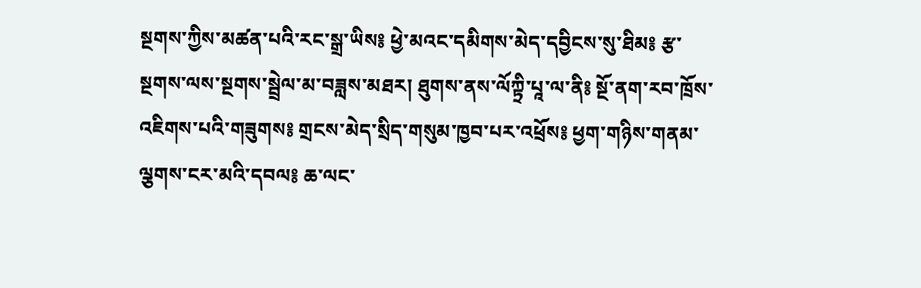སྔགས་ཀྱིས་མཚན་པའི་རང་སྒྲ་ཡིས༔ ཕྱེ་མའང་དམིགས་མེད་དབྱིངས་སུ་ཐིམ༔ རྩ་སྔགས་ལས་སྔགས་སྦྲེལ་མ་བཟླས་མཐར། ཐུགས་ནས་ལོཀྟྲི་པཱ་ལ་ནི༔ སྔོ་ནག་རབ་ཁྲོས་འཇིགས་པའི་གཟུགས༔ གྲངས་མེད་སྲིད་གསུམ་ཁྱབ་པར་འཕྲོས༔ ཕྱག་གཉིས་གནམ་ལྕགས་ངར་མའི་དབལ༔ ཆ་ལང་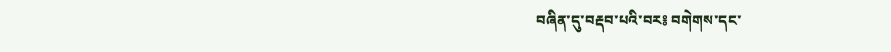བཞིན་དུ་བརྡབ་པའི་བར༔ བགེགས་དང་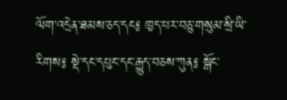ལོག་འདྲེན་ཐམས་ཅད་དང༔ ཁྱད་པར་བཅུ་གསུམ་སྲི་ཡི་རིགས༔ སྡེ་དང་དཔུང་དང་རྒྱུད་བཅས་ཀུན༔ སྒོང་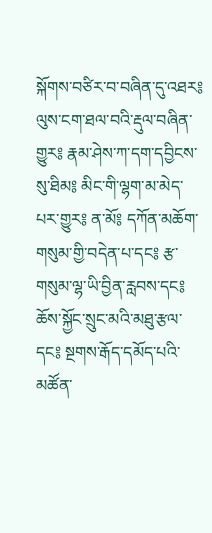སྐོགས་བཙིར་བ་བཞིན་དུ་འཐར༔ ལུས་ངག་ཐལ་བའི་རྡུལ་བཞིན་གྱུར༔ རྣམ་ཤེས་ཀ་དག་དབྱིངས་སུ་ཐིམ༔ མིང་གི་ལྷག་མ་མེད་པར་གྱུར༔ ན་མོ༔ དཀོན་མཆོག་གསུམ་གྱི་བདེན་པ་དང༔ རྩ་གསུམ་ལྷ་ཡི་བྱིན་རླབས་དང༔ ཆོས་སྐྱོང་སྲུང་མའི་མཐུ་རྩལ་དང༔ སྔགས་རྒོད་དམོད་པའི་མཚོན་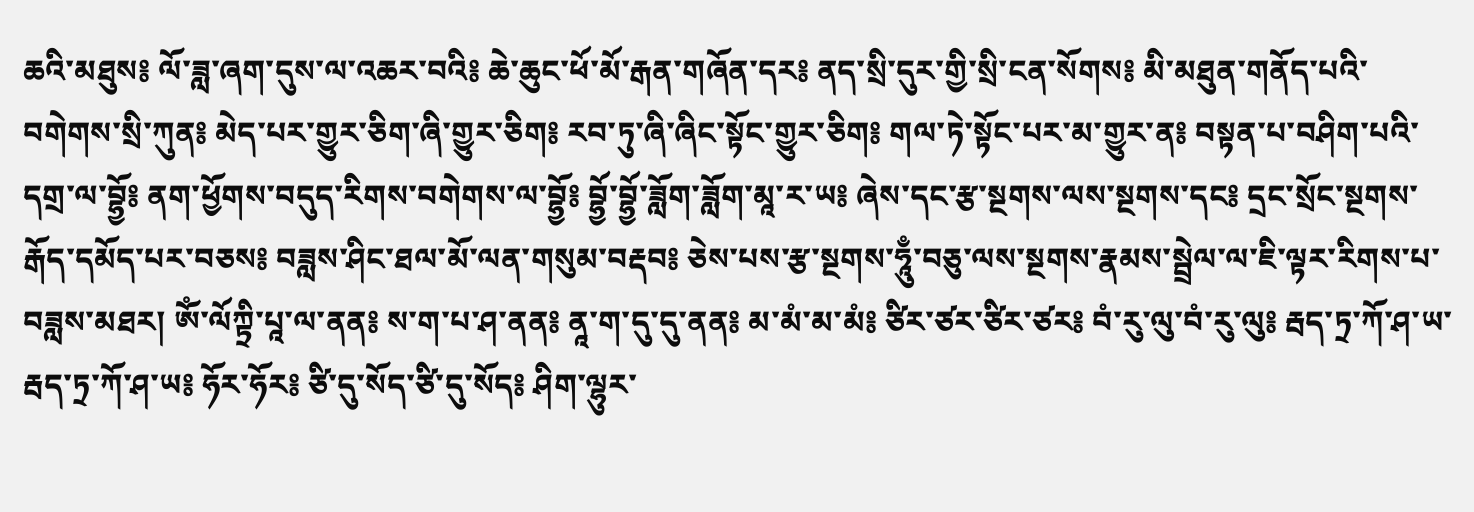ཆའི་མཐུས༔ ལོ་ཟླ་ཞག་དུས་ལ་འཆར་བའི༔ ཆེ་ཆུང་ཕོ་མོ་རྒན་གཞོན་དར༔ ནད་སྲི་དུར་གྱི་སྲི་ངན་སོགས༔ མི་མཐུན་གནོད་པའི་བགེགས་སྲི་ཀུན༔ མེད་པར་གྱུར་ཅིག་ཞི་གྱུར་ཅིག༔ རབ་ཏུ་ཞི་ཞིང་སྟོང་གྱུར་ཅིག༔ གལ་ཏེ་སྟོང་པར་མ་གྱུར་ན༔ བསྟན་པ་བཤིག་པའི་དགྲ་ལ་བྷྱོ༔ ནག་ཕྱོགས་བདུད་རིགས་བགེགས་ལ་བྷྱོ༔ བྷྱོ་བྷྱོ་ཟློག་ཟློག་མཱ་ར་ཡ༔ ཞེས་དང་རྩ་སྔགས་ལས་སྔགས་དང༔ དྲང་སྲོང་སྔགས་རྒོད་དམོད་པར་བཅས༔ བཟླས་ཤིང་ཐལ་མོ་ལན་གསུམ་བརྡབ༔ ཅེས་པས་རྩ་སྔགས་ཧཱུྃ་བཅུ་ལས་སྔགས་རྣམས་སྦྲེལ་ལ་ཇི་ལྟར་རིགས་པ་བཟླས་མཐར། ཨོཾ་ལོཀྟྲི་པཱ་ལ་ནན༔ ས་ག་པ་ཤ་ནན༔ ནཱ་ག་དུ་དུ་ནན༔ མ་མཾ་མ་མཾ༔ ཙིར་ཙར་ཙིར་ཙར༔ བཾ་རུ་ལུ་བཾ་རུ་ལུ༔ རྦད་ཏྲ་ཀོ་ཤ་ཡ་རྦད་ཏྲ་ཀོ་ཤ་ཡ༔ ཧོར་ཧོར༔ ཙི་དུ་སོད་ཙི་དུ་སོད༔ ཤིག་ལྷུར་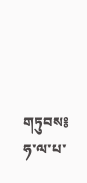གཏུབས༔ ཧ་ལ་པ་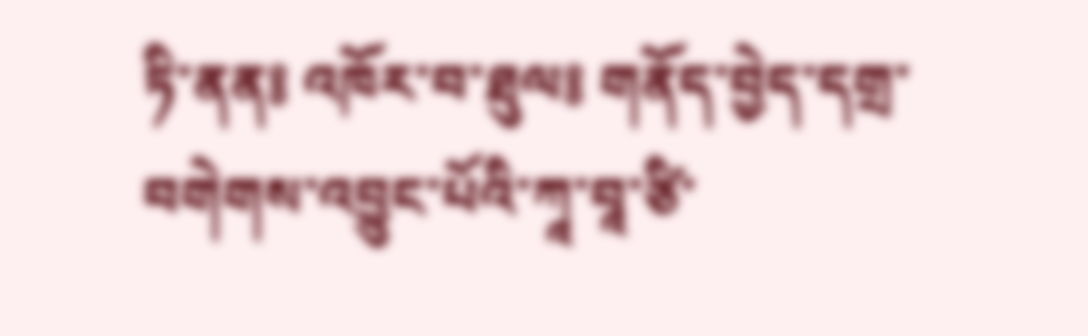ཏི་ནན༔ འཁོར་བ་ཐུལ༔ གནོད་བྱེད་དགྲ་བགེགས་འབྱུང་པོའི་ཀཱ་བཱ་ཙི་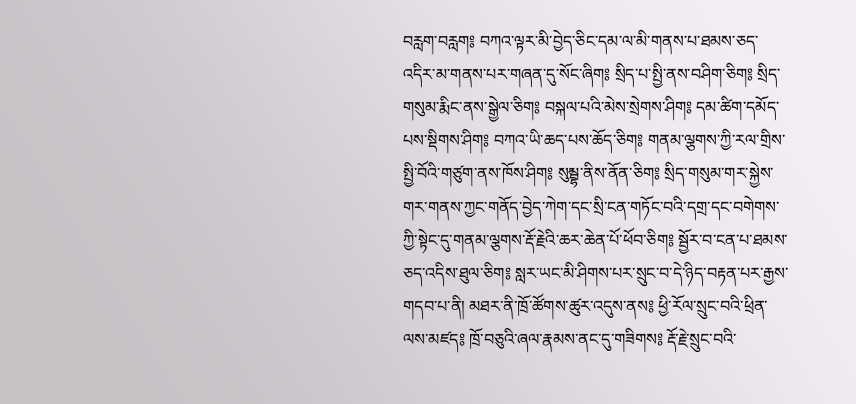བརླག་བརླག༔ བཀའ་ལྟར་མི་བྱེད་ཅིང་དམ་ལ་མི་གནས་པ་ཐམས་ཅད་འདིར་མ་གནས་པར་གཞན་དུ་སོང་ཞིག༔ སྲིད་པ་སྤྱི་ནས་བཤིག་ཅིག༔ སྲིད་གསུམ་རྨིང་ནས་སྒྱེལ་ཅིག༔ བསྐལ་པའི་མེས་སྲེགས་ཤིག༔ དམ་ཚིག་དམོད་པས་སྡིགས་ཤིག༔ བཀའ་ཡི་ཆད་པས་ཆོད་ཅིག༔ གནམ་ལྕགས་ཀྱི་རལ་གྲིས་སྤྱི་བོའི་གཙུག་ནས་ཁོས་ཤིག༔ སུམྦྷ་ནིས་ནོན་ཅིག༔ སྲིད་གསུམ་གར་སྐྱེས་གར་གནས་ཀྱང་གནོད་བྱེད་ཀེག་དང་སྲི་ངན་གཏོང་བའི་དགྲ་དང་བགེགས་ཀྱི་སྟེང་དུ་གནམ་ལྕགས་རྡོ་རྗེའི་ཆར་ཆེན་པོ་ཕོབ་ཅིག༔ སྦྱོར་བ་ངན་པ་ཐམས་ཅད་འདིས་ཐུལ་ཅིག༔ སླར་ཡང་མི་ཤིགས་པར་སྲུང་བ་དེ་ཉིད་བརྟན་པར་རྒྱས་གདབ་པ་ནི། མཐར་ནི་ཁྲོ་ཚོགས་ཚུར་འདུས་ནས༔ ཕྱི་རོལ་སྲུང་བའི་ཕྲིན་ལས་མཛད༔ ཁྲོ་བཅུའི་ཞལ་རྣམས་ནང་དུ་གཟིགས༔ རྡོ་རྗེ་སྲུང་བའི་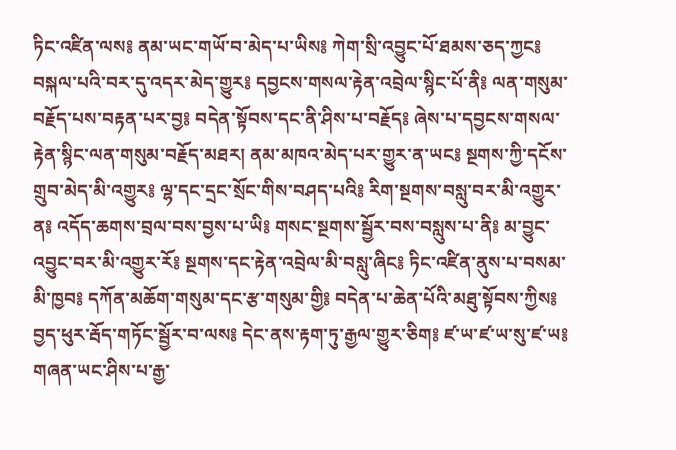ཏིང་འཛིན་ལས༔ ནམ་ཡང་གཡོ་བ་མེད་པ་ཡིས༔ ཀེག་སྲི་འབྱུང་པོ་ཐམས་ཅད་ཀྱང༔ བསྐལ་པའི་བར་དུ་འདར་མེད་གྱུར༔ དབྱངས་གསལ་རྟེན་འབྲེལ་སྙིང་པོ་ནི༔ ལན་གསུམ་བརྗོད་པས་བརྟན་པར་བྱ༔ བདེན་སྟོབས་དང་ནི་ཤིས་པ་བརྗོད༔ ཞེས་པ་དབྱངས་གསལ་རྟེན་སྙིང་ལན་གསུམ་བརྗོད་མཐར། ནམ་མཁའ་མེད་པར་གྱུར་ན་ཡང༔ སྔགས་ཀྱི་དངོས་གྲུབ་མེད་མི་འགྱུར༔ ལྷ་དང་དྲང་སྲོང་གིས་བཤད་པའི༔ རིག་སྔགས་བསླུ་བར་མི་འགྱུར་ན༔ འདོད་ཆགས་བྲལ་བས་བྱས་པ་ཡི༔ གསང་སྔགས་སྦྱོར་བས་བསླུས་པ་ནི༔ མ་བྱུང་འབྱུང་བར་མི་འགྱུར་རོ༔ སྔགས་དང་རྟེན་འབྲེལ་མི་བསླུ་ཞིང༔ ཏིང་འཛིན་ནུས་པ་བསམ་མི་ཁྱབ༔ དཀོན་མཆོག་གསུམ་དང་རྩ་གསུམ་གྱི༔ བདེན་པ་ཆེན་པོའི་མཐུ་སྟོབས་ཀྱིས༔ བྱད་ཕུར་རྦོད་གཏོང་སྦྱོར་བ་ལས༔ དེང་ནས་རྟག་ཏུ་རྒྱལ་གྱུར་ཅིག༔ ཛ་ཡ་ཛ་ཡ་སུ་ཛ་ཡ༔ གཞན་ཡང་ཤིས་པ་རྒྱ་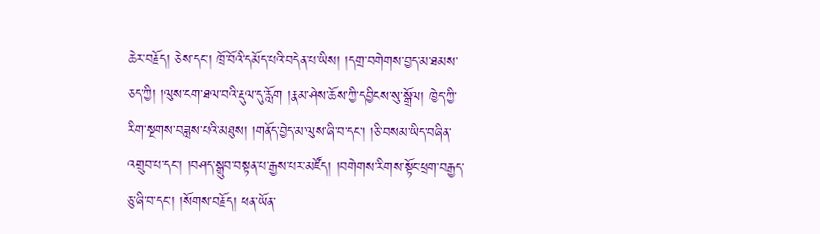ཆེར་བརྗོད། ཅེས་དང་། ཁྲོ་བོའི་དམོད་པའི་བདེན་པ་ཡིས། །དགྲ་བགེགས་བྱད་མ་ཐམས་ཅད་ཀྱི། །ལུས་ངག་ཐལ་བའི་རྡུལ་དུ་རློག །རྣམ་ཤེས་ཆོས་ཀྱི་དབྱིངས་སུ་སྒྲོལ། ཁྱེད་ཀྱི་རིག་སྔགས་བཟླས་པའི་མཐུས། །གནོད་བྱེད་མ་ལུས་ཞི་བ་དང་། །ཅི་བསམ་ཡིད་བཞིན་འགྲུབ་པ་དང་། །བཤད་སྒྲུབ་བསྟན་པ་རྒྱས་པར་མཛོད། །བགེགས་རིགས་སྟོང་ཕྲག་བརྒྱད་ཅུ་ཞི་བ་དང་། །སོགས་བརྗོད། ཕན་ཡོན་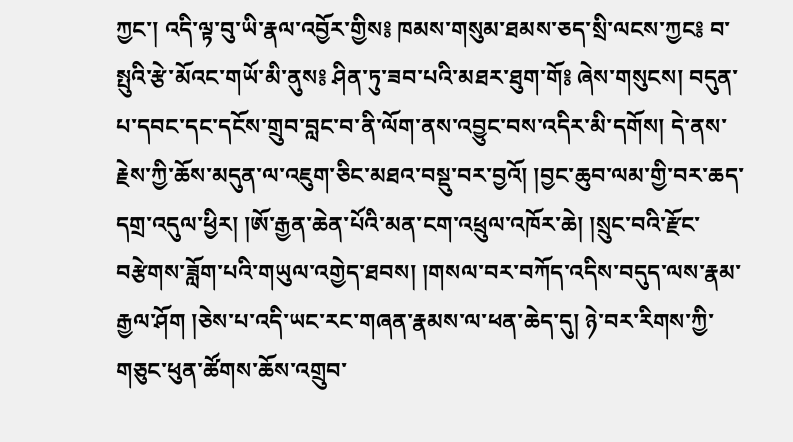ཀྱང་། འདི་ལྟ་བུ་ཡི་རྣལ་འབྱོར་གྱིས༔ ཁམས་གསུམ་ཐམས་ཅད་སྲི་ལངས་ཀྱང༔ བ་སྤུའི་རྩེ་མོའང་གཡོ་མི་ནུས༔ ཤིན་ཏུ་ཟབ་པའི་མཐར་ཐུག་གོ༔ ཞེས་གསུངས། བདུན་པ་དབང་དང་དངོས་གྲུབ་བླང་བ་ནི་ལོག་ནས་འབྱུང་བས་འདིར་མི་དགོས། དེ་ནས་རྗེས་ཀྱི་ཆོས་མདུན་ལ་འཇུག་ཅིང་མཐའ་བསྡུ་བར་བྱའོ། །བྱང་ཆུབ་ལམ་གྱི་བར་ཆད་དགྲ་འདུལ་ཕྱིར། །ཨོ་རྒྱན་ཆེན་པོའི་མན་ངག་འཕྲུལ་འཁོར་ཆེ། །སྲུང་བའི་རྫོང་བརྩེགས་ཟློག་པའི་གཡུལ་འགྱེད་ཐབས། །གསལ་བར་བཀོད་འདིས་བདུད་ལས་རྣམ་རྒྱལ་ཤོག །ཅེས་པ་འདི་ཡང་རང་གཞན་རྣམས་ལ་ཕན་ཆེད་དུ། ཉེ་བར་རིགས་ཀྱི་གཅུང་ཕུན་ཚོགས་ཆོས་འགྲུབ་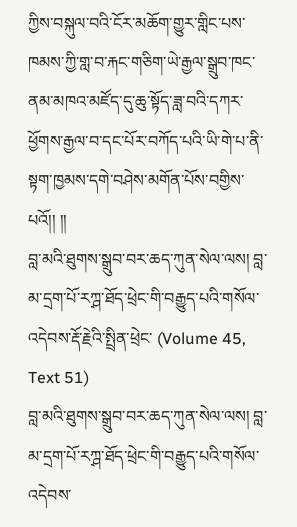ཀྱིས་བསྐུལ་བའི་ངོར་མཆོག་གྱུར་གླིང་པས་ཁམས་ཀྱི་གླ་བ་རྐང་གཅིག་ཡེ་རྒྱལ་སྒྲུབ་ཁང་ནམ་མཁའ་མཛོད་དུ་ཆུ་སྟོད་ཟླ་བའི་དཀར་ཕྱོགས་རྒྱལ་བ་དང་པོར་བཀོད་པའི་ཡི་གེ་པ་ནི་སྟག་ཁྱམས་དགེ་བཤེས་མགོན་པོས་བགྱིས་པའོ།། །།
བླ་མའི་ཐུགས་སྒྲུབ་བར་ཆད་ཀུན་སེལ་ལས། བླ་མ་དྲག་པོ་རཀྴ་ཐོད་ཕྲེང་གི་བརྒྱུད་པའི་གསོལ་འདེབས་རྡོ་རྗེའི་སྤྲིན་ཕྲེང་ (Volume 45, Text 51)
བླ་མའི་ཐུགས་སྒྲུབ་བར་ཆད་ཀུན་སེལ་ལས། བླ་མ་དྲག་པོ་རཀྴ་ཐོད་ཕྲེང་གི་བརྒྱུད་པའི་གསོལ་འདེབས་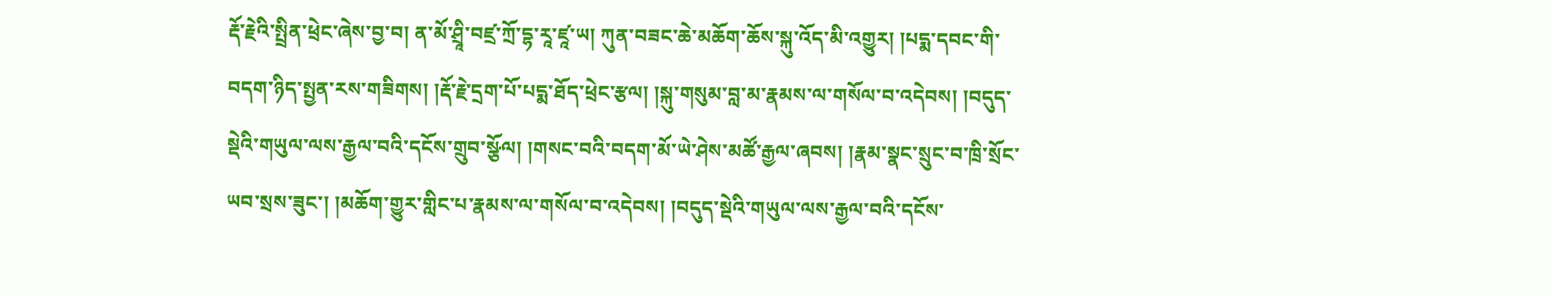རྡོ་རྗེའི་སྤྲིན་ཕྲེང་ཞེས་བྱ་བ། ན་མོ་ཤྲཱི་བཛྲ་ཀྲོ་དྷ་རཱ་ཛཱ་ཡ། ཀུན་བཟང་ཆེ་མཆོག་ཆོས་སྐུ་འོད་མི་འགྱུར། །པདྨ་དབང་གི་བདག་ཉིད་སྤྱན་རས་གཟིགས། །རྡོ་རྗེ་དྲག་པོ་པདྨ་ཐོད་ཕྲེང་རྩལ། །སྐུ་གསུམ་བླ་མ་རྣམས་ལ་གསོལ་བ་འདེབས། །བདུད་སྡེའི་གཡུལ་ལས་རྒྱལ་བའི་དངོས་གྲུབ་སྩོལ། །གསང་བའི་བདག་མོ་ཡེ་ཤེས་མཚོ་རྒྱལ་ཞབས། །རྣམ་སྣང་སྲུང་བ་ཁྲི་སྲོང་ཡབ་སྲས་ཟུང་། །མཆོག་གྱུར་གླིང་པ་རྣམས་ལ་གསོལ་བ་འདེབས། །བདུད་སྡེའི་གཡུལ་ལས་རྒྱལ་བའི་དངོས་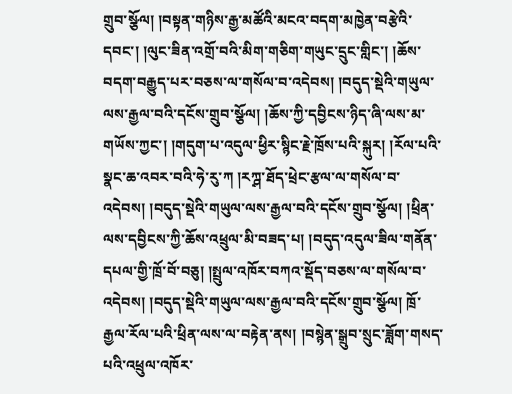གྲུབ་སྩོལ། །བསྟན་གཉིས་རྒྱ་མཚོའི་མངའ་བདག་མཁྱེན་བརྩེའི་དབང་། །ལུང་ཟིན་འགྲོ་བའི་མིག་གཅིག་གཡུང་དྲུང་གླིང་། །ཆོས་བདག་བརྒྱུད་པར་བཅས་ལ་གསོལ་བ་འདེབས། །བདུད་སྡེའི་གཡུལ་ལས་རྒྱལ་བའི་དངོས་གྲུབ་སྩོལ། །ཆོས་ཀྱི་དབྱིངས་ཉིད་ཞི་ལས་མ་གཡོས་ཀྱང་། །གདུག་པ་འདུལ་ཕྱིར་སྙིང་རྗེ་ཁྲོས་པའི་སྐུར། །རོལ་པའི་སྣང་ཆ་འབར་བའི་ཧེ་རུ་ཀ །རཀྴ་ཐོད་ཕྲེང་རྩལ་ལ་གསོལ་བ་འདེབས། །བདུད་སྡེའི་གཡུལ་ལས་རྒྱལ་བའི་དངོས་གྲུབ་སྩོལ། །ཕྲིན་ལས་དབྱིངས་ཀྱི་ཆོས་འཕྲུལ་མི་བཟད་པ། །བདུད་འདུལ་ཟིལ་གནོན་དཔལ་གྱི་ཁྲོ་བོ་བཅུ། །སྤྲུལ་འཁོར་བཀའ་སྡོད་བཅས་ལ་གསོལ་བ་འདེབས། །བདུད་སྡེའི་གཡུལ་ལས་རྒྱལ་བའི་དངོས་གྲུབ་སྩོལ། ཁྲོ་རྒྱལ་རོལ་པའི་ཕྲིན་ལས་ལ་བརྟེན་ནས། །བསྙེན་སྒྲུབ་སྲུང་ཟློག་གསད་པའི་འཕྲུལ་འཁོར་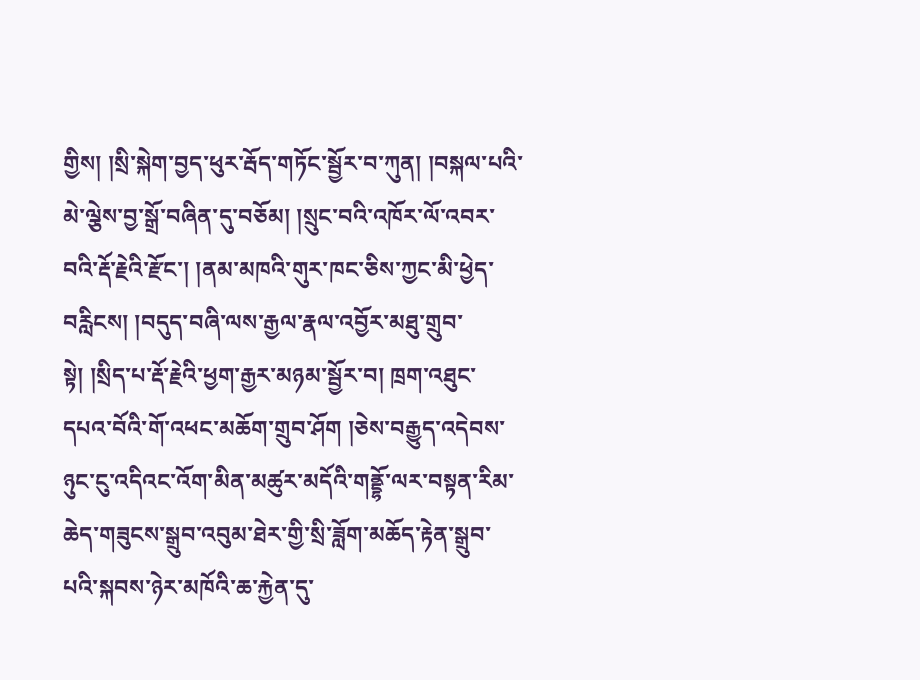གྱིས། །སྲི་སྐེག་བྱད་ཕུར་རྦོད་གཏོང་སྦྱོར་བ་ཀུན། །བསྐལ་པའི་མེ་ལྕེས་བྱ་སྒྲོ་བཞིན་དུ་བཅོམ། །སྲུང་བའི་འཁོར་ལོ་འབར་བའི་རྡོ་རྗེའི་རྫོང་། །ནམ་མཁའི་གུར་ཁང་ཅིས་ཀྱང་མི་ཕྱེད་བརླིངས། །བདུད་བཞི་ལས་རྒྱལ་རྣལ་འབྱོར་མཐུ་གྲུབ་སྟེ། །སྲིད་པ་རྡོ་རྗེའི་ཕྱག་རྒྱར་མཉམ་སྦྱོར་བ། ཁྲག་འཐུང་དཔའ་བོའི་གོ་འཕང་མཆོག་གྲུབ་ཤོག །ཅེས་བརྒྱུད་འདེབས་ཉུང་ངུ་འདིའང་འོག་མིན་མཚུར་མདོའི་གནྡྷོ་ལར་བསྟན་རིམ་ཆེད་གཟུངས་སྒྲུབ་འབུམ་ཐེར་གྱི་སྲི་ཟློག་མཆོད་རྟེན་སྒྲུབ་པའི་སྐབས་ཉེར་མཁོའི་ཆ་རྐྱེན་དུ་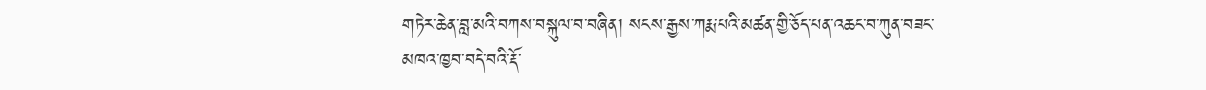གཏེར་ཆེན་བླ་མའི་བཀས་བསྐུལ་བ་བཞིན། སངས་རྒྱས་ཀརྨ་པའི་མཚན་གྱི་ཅོད་པན་འཆང་བ་ཀུན་བཟང་མཁའ་ཁྱབ་བདེ་བའི་རྡོ་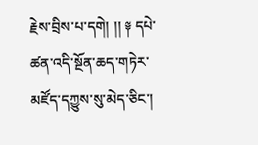རྗེས་བྲིས་པ་དགེ། །། ༈ དཔེ་ཚན་འདི་སྔོན་ཆད་གཏེར་མཛོད་དཀྱུས་སུ་མེད་ཅིང་།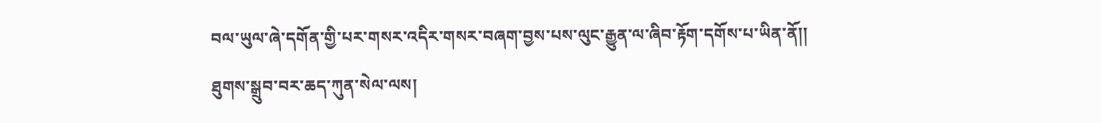བལ་ཡུལ་ཞེ་དགོན་གྱི་པར་གསར་འདིར་གསར་བཞག་བྱས་པས་ལུང་རྒྱུན་ལ་ཞིབ་རྟོག་དགོས་པ་ཡིན་ནོ།།
ཐུགས་སྒྲུབ་བར་ཆད་ཀུན་སེལ་ལས།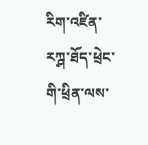རིག་འཛིན་རཀྴ་ཐོད་ཕྲེང་གི་ཕྲིན་ལས་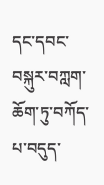དང་དབང་བསྐུར་བཀླག་ཆོག་ཏུ་བཀོད་པ་བདུད་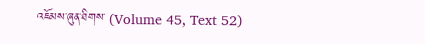འཇོམས་ཞུན་ཐིགས་ (Volume 45, Text 52)